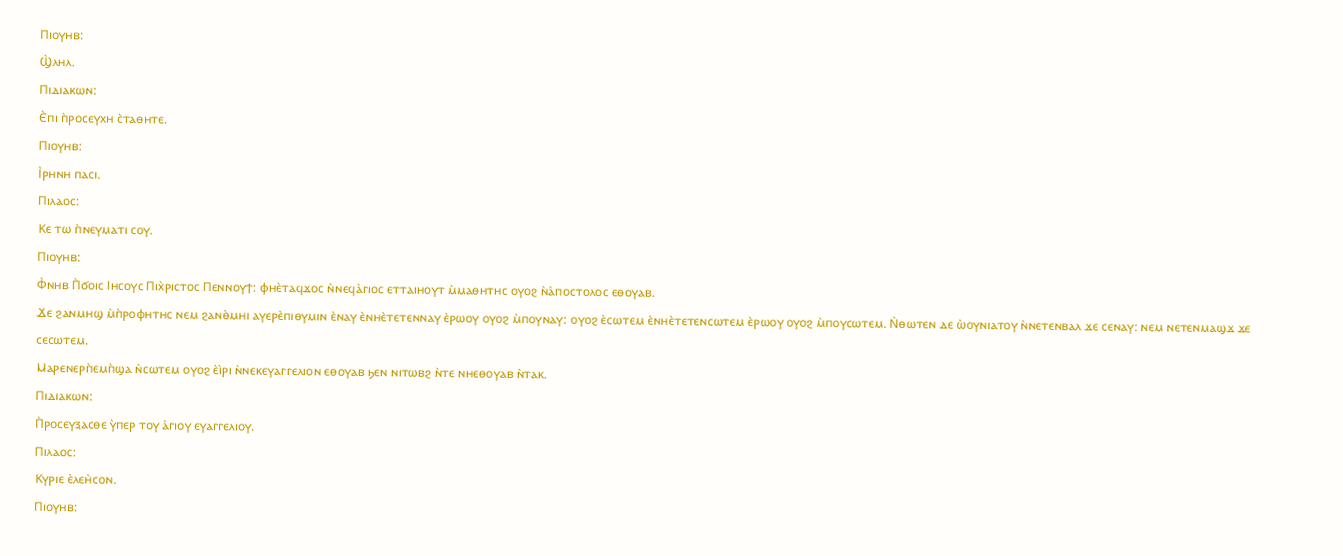Ⲡⲓⲟⲩⲏⲃ:
Ϣ̀ⲗⲏⲗ.
Ⲡⲓⲇⲓⲁⲕⲱⲛ:
Ⲉ̀ⲡⲓ ⲡ̀ⲣⲟⲥⲉⲩⲭⲏ ⲥ̀ⲧⲁⲑⲏⲧⲉ.
Ⲡⲓⲟⲩⲏⲃ:
Ⲓ̀ⲣⲏⲛⲏ ⲡⲁⲥⲓ.
Ⲡⲓⲗⲁⲟⲥ:
Ⲕⲉ ⲧⲱ ⲡ̀ⲛⲉⲩⲙⲁⲧⲓ ⲥⲟⲩ.
Ⲡⲓⲟⲩⲏⲃ:
Ⲫ̀ⲛⲏⲃ Ⲡ̀ϭⲟⲓⲥ Ⲓⲏⲥⲟⲩⲥ Ⲡⲓⲭ̀ⲣⲓⲥⲧⲟⲥ Ⲡⲉⲛⲛⲟⲩϯ: ⲫⲏⲉ̀ⲧⲁϥϫⲟⲥ ⲛ̀ⲛⲉϥⲁ̀ⲅⲓⲟⲥ ⲉⲧⲧⲁⲓⲏⲟⲩⲧ ⲙ̀ⲙⲁⲑⲏⲧⲏⲥ ⲟⲩⲟϩ ⲛ̀ⲁ̀ⲡⲟⲥⲧⲟⲗⲟⲥ ⲉⲑⲟⲩⲁⲃ.
Ϫⲉ ϩⲁⲛⲙⲏϣ ⲙ̀ⲡ̀ⲣⲟⲫⲏⲧⲏⲥ ⲛⲉⲙ ϩⲁⲛⲑ̀ⲙⲏⲓ ⲁⲩⲉⲣⲉ̀ⲡⲓⲑⲩⲙⲓⲛ ⲉ̀ⲛⲁⲩ ⲉ̀ⲛⲏⲉ̀ⲧⲉⲧⲉⲛⲛⲁⲩ ⲉ̀ⲣⲱⲟⲩ ⲟⲩⲟϩ ⲙ̀ⲡⲟⲩⲛⲁⲩ: ⲟⲩⲟϩ ⲉ̀ⲥⲱⲧⲉⲙ ⲉ̀ⲛⲏⲉ̀ⲧⲉⲧⲉⲛⲥⲱⲧⲉⲙ ⲉ̀ⲣⲱⲟⲩ ⲟⲩⲟϩ ⲙ̀ⲡⲟⲩⲥⲱⲧⲉⲙ. Ⲛ̀ⲑⲱⲧⲉⲛ ⲇⲉ ⲱ̀ⲟⲩⲛⲓⲁⲧⲟⲩ ⲛ̀ⲛⲉⲧⲉⲛⲃⲁⲗ ϫⲉ ⲥⲉⲛⲁⲩ: ⲛⲉⲙ ⲛⲉⲧⲉⲛⲙⲁϣϫ ϫⲉ ⲥⲉⲥⲱⲧⲉⲙ.
Ⲙⲁⲣⲉⲛⲉⲣⲡ̀ⲉⲙⲡ̀ϣⲁ ⲛ̀ⲥⲱⲧⲉⲙ ⲟⲩⲟϩ ⲉ̀ⲓ̀ⲣⲓ ⲛ̀ⲛⲉⲕⲉⲩⲁⲅⲅⲉⲗⲓⲟⲛ ⲉⲑⲟⲩⲁⲃ ϧⲉⲛ ⲛⲓⲧⲱⲃϩ ⲛ̀ⲧⲉ ⲛⲏⲉⲑⲟⲩⲁⲃ ⲛ̀ⲧⲁⲕ.
Ⲡⲓⲇⲓⲁⲕⲱⲛ:
Ⲡ̀ⲣⲟⲥⲉⲩⲝⲁⲥⲑⲉ ⲩ̀ⲡⲉⲣ ⲧⲟⲩ ⲁ̀ⲅⲓⲟⲩ ⲉⲩⲁⲅⲅⲉⲗⲓⲟⲩ.
Ⲡⲓⲗⲁⲟⲥ:
Ⲕⲩⲣⲓⲉ ⲉ̀ⲗⲉⲏ̀ⲥⲟⲛ.
Ⲡⲓⲟⲩⲏⲃ: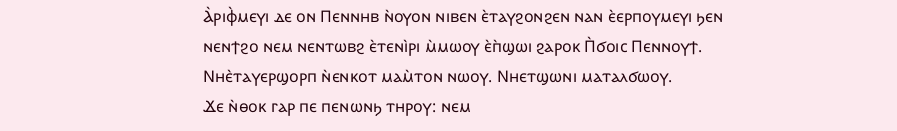Ⲁ̀ⲣⲓⲫ̀ⲙⲉⲩⲓ ⲇⲉ ⲟⲛ Ⲡⲉⲛⲛⲏⲃ ⲛ̀ⲟⲩⲟⲛ ⲛⲓⲃⲉⲛ ⲉ̀ⲧⲁⲩϩⲟⲛϩⲉⲛ ⲛⲁⲛ ⲉ̀ⲉⲣⲡⲟⲩⲙⲉⲩⲓ ϧⲉⲛ ⲛⲉⲛϯϩⲟ ⲛⲉⲙ ⲛⲉⲛⲧⲱⲃϩ ⲉ̀ⲧⲉⲛⲓ̀ⲣⲓ ⲙ̀ⲙⲱⲟⲩ ⲉ̀ⲡ̀ϣⲱⲓ ϩⲁⲣⲟⲕ Ⲡ̀ϭⲟⲓⲥ Ⲡⲉⲛⲛⲟⲩϯ. Ⲛⲏⲉ̀ⲧⲁⲩⲉⲣϣⲟⲣⲡ ⲛ̀ⲉⲛⲕⲟⲧ ⲙⲁⲙ̀ⲧⲟⲛ ⲛⲱⲟⲩ. Ⲛⲏⲉⲧϣⲱⲛⲓ ⲙⲁⲧⲁⲗϭⲱⲟⲩ.
Ϫⲉ ⲛ̀ⲑⲟⲕ ⲅⲁⲣ ⲡⲉ ⲡⲉⲛⲱⲛϧ ⲧⲏⲣⲟⲩ: ⲛⲉⲙ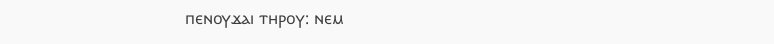ⲡⲉⲛⲟⲩϫⲁⲓ ⲧⲏⲣⲟⲩ: ⲛⲉⲙ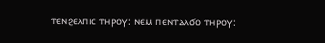ⲧⲉⲛϩⲉⲗⲡⲓⲥ ⲧⲏⲣⲟⲩ: ⲛⲉⲙ ⲡⲉⲛⲧⲁⲗϭⲟ ⲧⲏⲣⲟⲩ: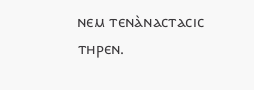ⲛⲉⲙ ⲧⲉⲛⲁ̀ⲛⲁⲥⲧⲁⲥⲓⲥ ⲧⲏⲣⲉⲛ.